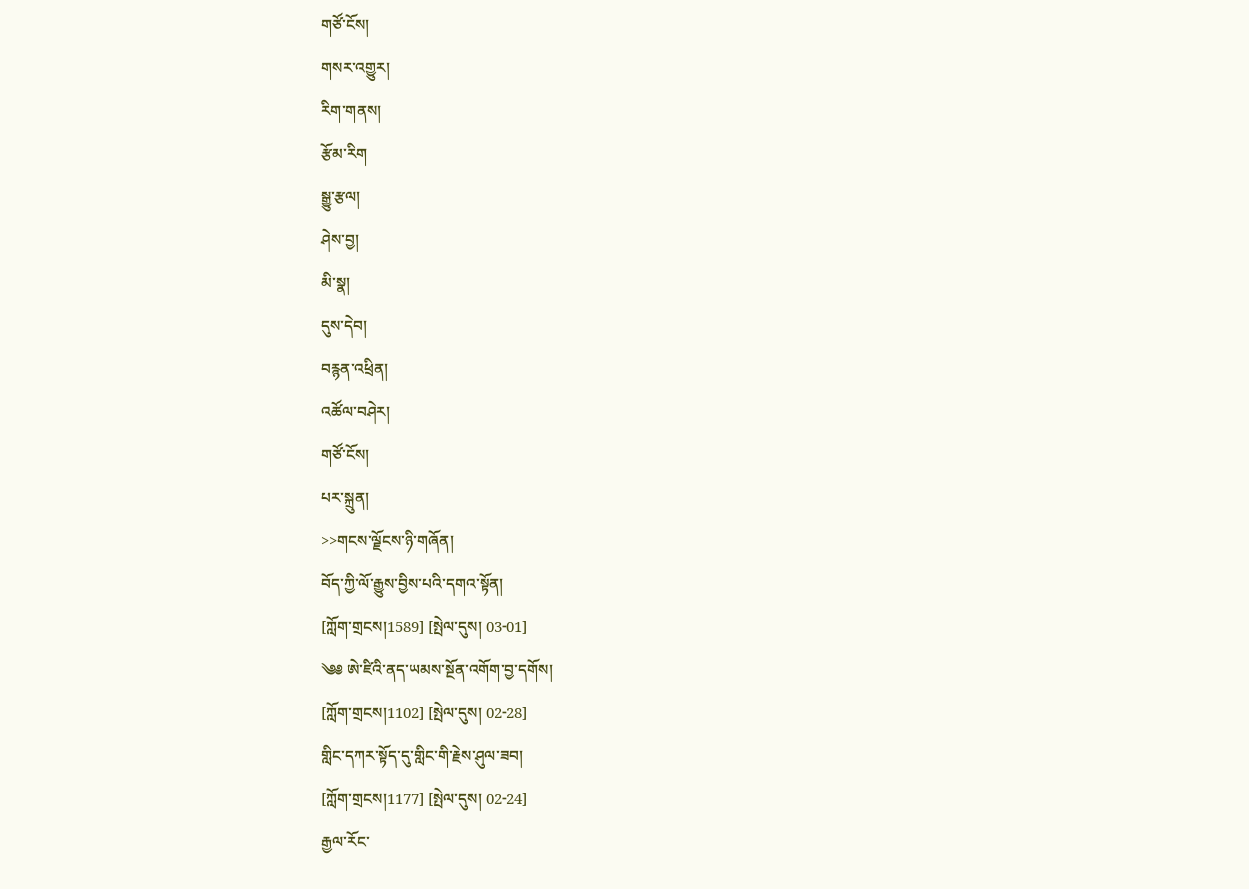གཙོ་ངོས།
གསར་འགྱུར།
རིག་གནས།
རྩོམ་རིག
སྒྱུ་རྩལ།
ཤེས་བྱ།
མི་སྣ།
དུས་དེབ།
བརྙན་འཕྲིན།
འཚོལ་བཤེར།
གཙོ་ངོས།
པར་སྐྲུན།
>>གངས་ལྗོངས་ཉི་གཞོན།
བོད་ཀྱི་ལོ་རྒྱུས་བྱིས་པའི་དགའ་སྟོན།
[ཀློག་གྲངས།1589] [སྤེལ་དུས། 03-01]
༄༅ ཨེ་ཛིའི་ནད་ཡམས་སྔོན་འགོག་བྱ་དགོས།
[ཀློག་གྲངས།1102] [སྤེལ་དུས། 02-28]
གླིང་དཀར་སྟོད་དུ་གླིང་གི་རྗེས་ཤུལ་ཟབ།
[ཀློག་གྲངས།1177] [སྤེལ་དུས། 02-24]
རྒྱལ་རོང་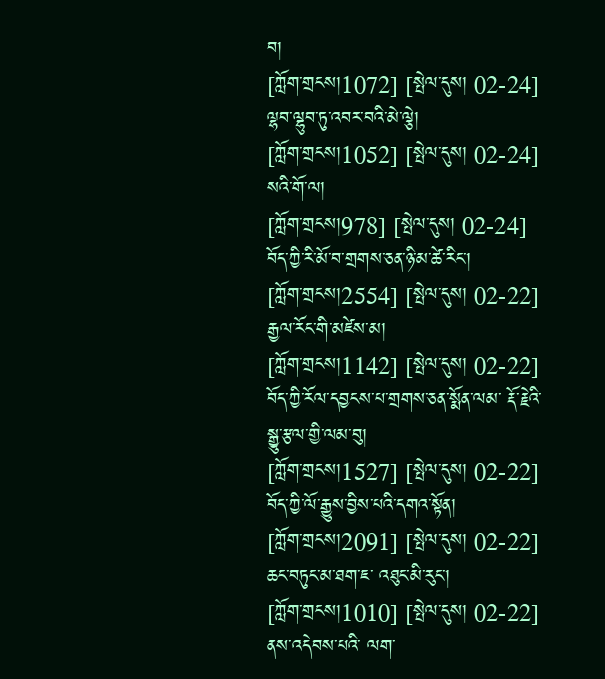བ།
[ཀློག་གྲངས།1072] [སྤེལ་དུས། 02-24]
ལྷབ་ལྷུབ་ཏུ་འབར་བའི་མེ་ལྕེ།
[ཀློག་གྲངས།1052] [སྤེལ་དུས། 02-24]
སའི་གོ་ལ།
[ཀློག་གྲངས།978] [སྤེལ་དུས། 02-24]
བོད་ཀྱི་རི་མོ་བ་གྲགས་ཅན་ཉི་མ་ཚེ་རིང་།
[ཀློག་གྲངས།2554] [སྤེལ་དུས། 02-22]
རྒྱལ་རོང་གི་མཛེས་མ།
[ཀློག་གྲངས།1142] [སྤེལ་དུས། 02-22]
བོད་ཀྱི་རོལ་དབྱངས་པ་གྲགས་ཅན་སྨོན་ལམ་ རྡོ་རྗེའི་སྒྱུ་རྩལ་གྱི་ལམ་བུ།
[ཀློག་གྲངས།1527] [སྤེལ་དུས། 02-22]
བོད་ཀྱི་ལོ་རྒྱུས་བྱིས་པའི་དགའ་སྟོན།
[ཀློག་གྲངས།2091] [སྤེལ་དུས། 02-22]
ཆང་བཏུང་མ་ཐག་ཇ་ འཐུང་མི་རུང་།
[ཀློག་གྲངས།1010] [སྤེལ་དུས། 02-22]
ནས་འདེབས་པའི་ ལག་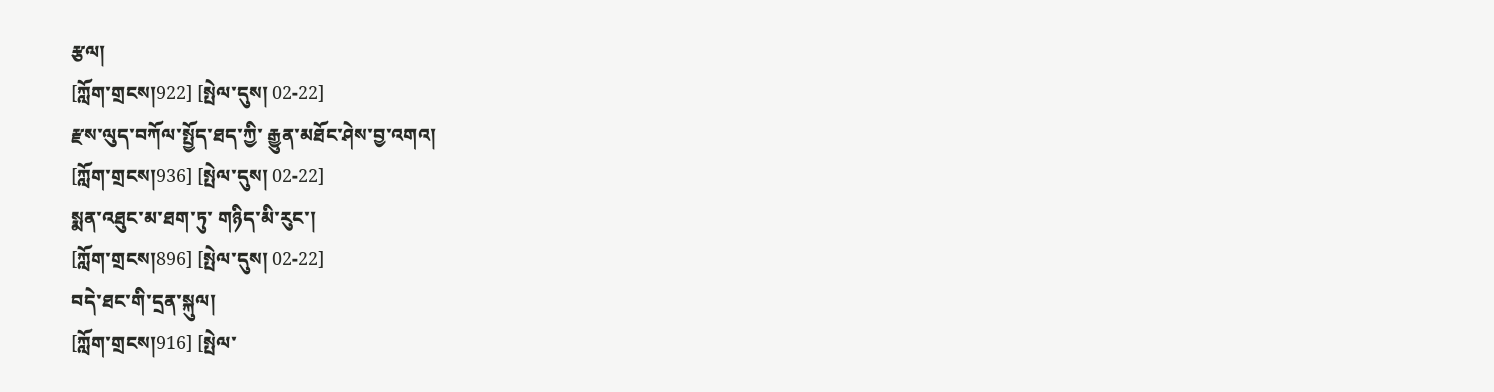རྩལ།
[ཀློག་གྲངས།922] [སྤེལ་དུས། 02-22]
རྫས་ལུད་བཀོལ་སྤྱོད་ཐད་ཀྱི་ རྒྱུན་མཐོང་ཤེས་བྱ་འགའ།
[ཀློག་གྲངས།936] [སྤེལ་དུས། 02-22]
སྨན་འཐུང་མ་ཐག་ཏུ་ གཉིད་མི་རུང་།
[ཀློག་གྲངས།896] [སྤེལ་དུས། 02-22]
བདེ་ཐང་གི་དྲན་སྐུལ།
[ཀློག་གྲངས།916] [སྤེལ་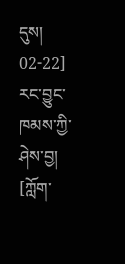དུས། 02-22]
རང་བྱུང་ཁམས་ཀྱི་ཤེས་བྱ།
[ཀློག་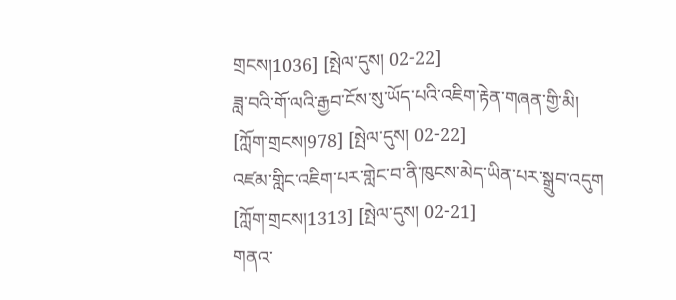གྲངས།1036] [སྤེལ་དུས། 02-22]
ཟླ་བའི་གོ་ལའི་རྒྱབ་ངོས་སུ་ཡོད་པའི་འཇིག་རྟེན་གཞན་གྱི་མི།
[ཀློག་གྲངས།978] [སྤེལ་དུས། 02-22]
འཛམ་གླིང་འཇིག་པར་གླེང་བ་ནི་ཁུངས་མེད་ཡིན་པར་སྒྲུབ་འདུག
[ཀློག་གྲངས།1313] [སྤེལ་དུས། 02-21]
གནའ་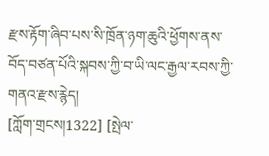རྫས་རྟོག་ཞིབ་པས་སི་ཁྲོན་ཉག་ཆུའི་ཕྱོགས་ནས་བོད་བཙན་པོའི་སྐབས་ཀྱི་བ་ཡི་ལང་རྒྱལ་རབས་ཀྱི་གནའ་རྫས་རྙེད།
[ཀློག་གྲངས།1322] [སྤེལ་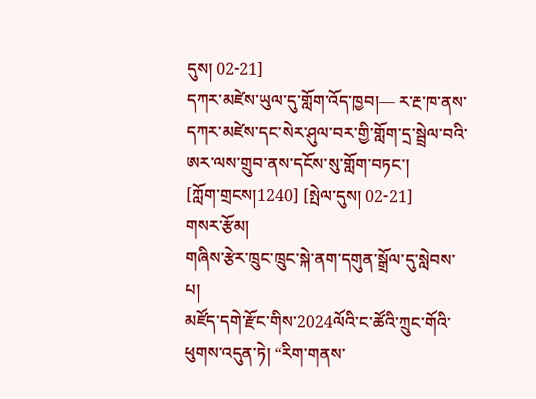དུས། 02-21]
དཀར་མཛེས་ཡུལ་དུ་གློག་འོད་ཁྱབ།— ར་རྔ་ཁ་ནས་དཀར་མཛེས་དང་སེར་ཤུལ་བར་གྱི་གློག་དྲ་སྦྲེལ་བའི་ཨར་ལས་གྲུབ་ནས་དངོས་སུ་གློག་བཏང་།
[ཀློག་གྲངས།1240] [སྤེལ་དུས། 02-21]
གསར་རྩོམ།
གཞིས་རྩེར་ཁྲུང་ཁྲུང་སྐེ་ནག་དགུན་སྒྲོལ་དུ་སླེབས་པ།
མཛོད་དགེ་རྫོང་གིས་2024ལོའི་ང་ཚོའི་ཀྲུང་གོའི་ཕུགས་འདུན་ཏེ། “རིག་གནས་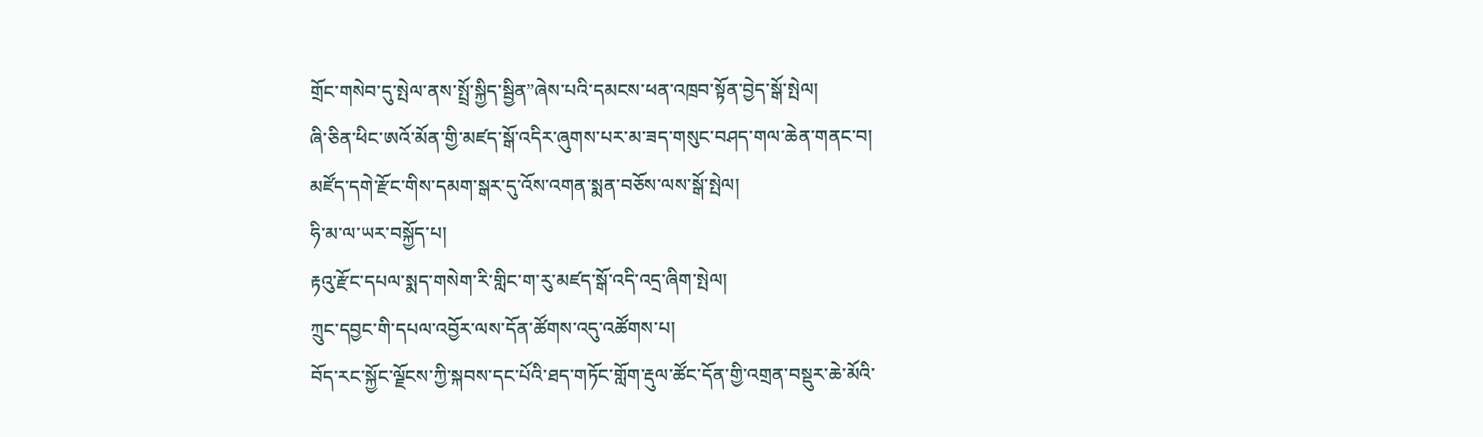གྲོང་གསེབ་དུ་སྤེལ་ནས་སྤྲོ་སྐྱིད་སྦྱིན”ཞེས་པའི་དམངས་ཕན་འཁྲབ་སྟོན་བྱེད་སྒོ་སྤེལ།
ཞི་ཅིན་ཕིང་ཨའོ་མོན་གྱི་མཛད་སྒོ་འདིར་ཞུགས་པར་མ་ཟད་གསུང་བཤད་གལ་ཆེན་གནང་བ།
མཛོད་དགེ་རྫོང་གིས་དམག་སྒར་དུ་འོས་འགན་སྨན་བཅོས་ལས་སྒོ་སྤེལ།
ཧི་མ་ལ་ཡར་བསྐྱོད་པ།
རྟའུ་རྫོང་དཔལ་སྨད་གསེག་རི་གླིང་ག་རུ་མཛད་སྒོ་འདི་འདྲ་ཞིག་སྤེལ།
ཀྲུང་དབྱང་གི་དཔལ་འབྱོར་ལས་དོན་ཚོགས་འདུ་འཚོགས་པ།
བོད་རང་སྐྱོང་ལྗོངས་ཀྱི་སྐབས་དང་པོའི་ཐད་གཏོང་གློག་རྡུལ་ཚོང་དོན་གྱི་འགྲན་བསྡུར་ཆེ་མོའི་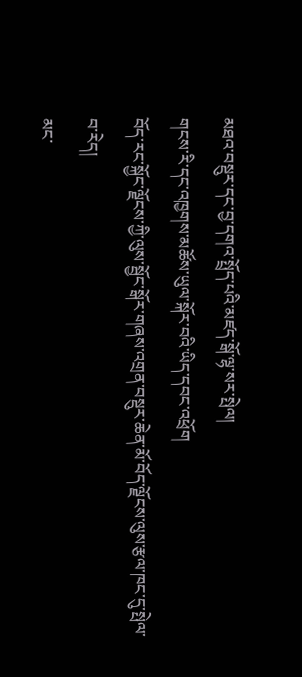མཐའ་བསྡུར་དང་བྱ་དགའ་སྤྲོད་པའི་མཛད་སྒོ་ལྷ་སར་སྤེལ།
གངས་རི་དང་འཁྱགས་མཚོས་ཡུལ་སྐོར་བའི་ཡིད་དབང་འཕྲོག
བོད་རང་སྐྱོང་ལྗོངས་ཀྱི་ལུས་སྦྱོང་སྒོར་གཞས་འགྲན་བསྡུར་ཆེན་མོ་བོད་ལྗོངས་ལུས་རྩལ་ཁང་དུ་སྤེལ་བ་རེད།
མང་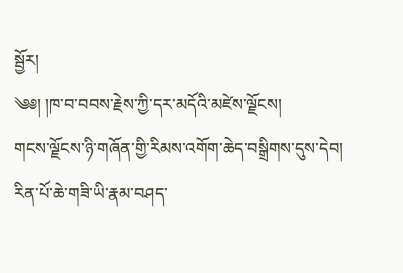སྦྱོར།
༄༅། །ཁ་བ་བབས་རྗེས་ཀྱི་དར་མདོའི་མཛེས་ལྗོངས།
གངས་ལྗོངས་ཉི་གཞོན་གྱི་རིམས་འགོག་ཆེད་བསྒྲིགས་དུས་དེབ།
རིན་པོ་ཆེ་གཟི་ཡི་རྣམ་བཤད་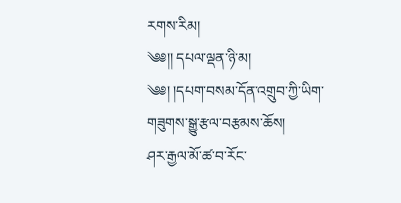རགས་རིམ།
༄༅།། དཔལ་ལྡན་ཉི་མ།
༄༅། །དཔག་བསམ་དོན་འགྲུབ་ཀྱི་ཡིག་གཟུགས་སྒྱུ་རྩལ་བརྩམས་ཆོས།
ཤར་རྒྱལ་མོ་ཚ་བ་རོང་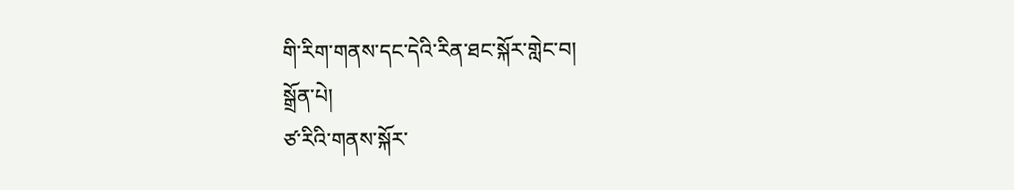གི་རིག་གནས་དང་དེའི་རིན་ཐང་སྐོར་གླེང་བ།
སྒྲོན་པེ།
ཙ་རིའི་གནས་སྐོར་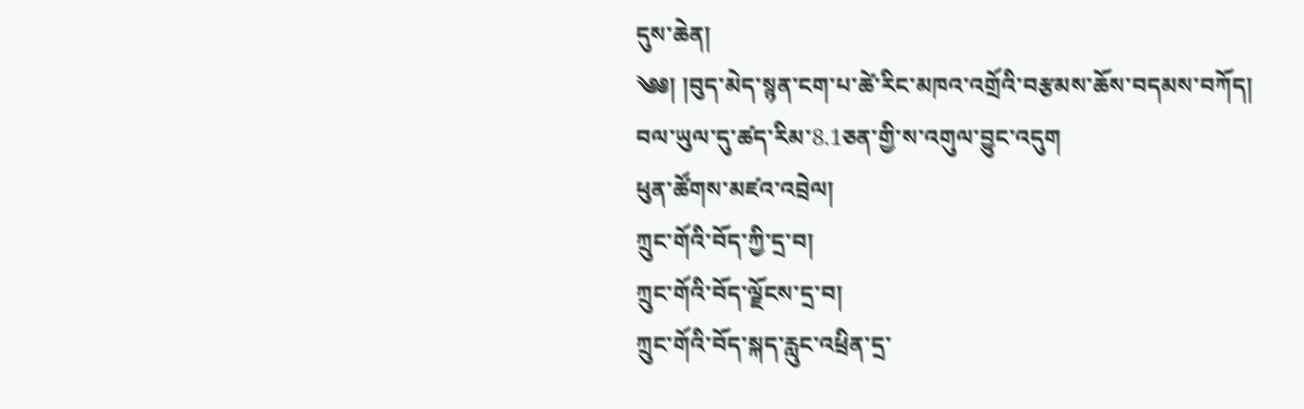དུས་ཆེན།
༄༅། །བུད་མེད་སྙན་ངག་པ་ཚེ་རིང་མཁའ་འགྲོའི་བརྩམས་ཆོས་བདམས་བཀོད།
བལ་ཡུལ་དུ་ཚད་རིམ་8.1ཅན་གྱི་ས་འགུལ་བྱུང་འདུག
ཕུན་ཚོགས་མཛའ་འབྲེལ།
ཀྲུང་གོའི་བོད་ཀྱི་དྲ་བ།
ཀྲུང་གོའི་བོད་ལྗོངས་དྲ་བ།
ཀྲུང་གོའི་བོད་སྐད་རླུང་འཕྲིན་དྲ་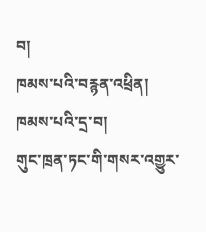བ།
ཁམས་པའི་བརྙན་འཕྲིན།
ཁམས་པའི་དྲ་བ།
གུང་ཁྲན་ཏང་གི་གསར་འགྱུར་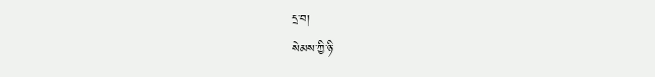དྲ་བ།
སེམས་ཀྱི་ཉི་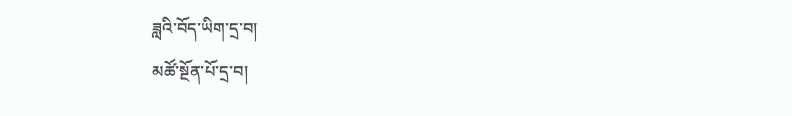ཟླའི་བོད་ཡིག་དྲ་བ།
མཚོ་སྔོན་པོ་དྲ་བ།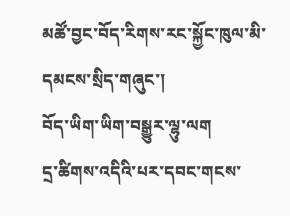མཚོ་བྱང་བོད་རིགས་རང་སྐྱོང་ཁུལ་མི་དམངས་སྲིད་གཞུང་།
བོད་ཡིག་ཡིག་བསྒྱུར་ལྷུ་ལག
དྲ་ཚིགས་འདིའི་པར་དབང་གངས་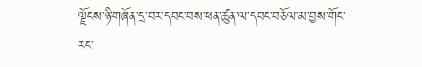ལྗོངས་ཉི་གཞོན་དྲ་བར་དབང་བས་ཕན་ཚུན་ལ་དབང་བཅོལ་མ་བྱས་གོང་རང་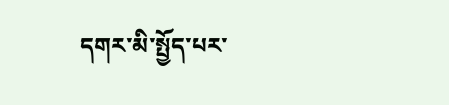དགར་མི་སྤྱོད་པར་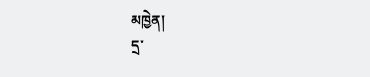མཁྱེན།
དྲ་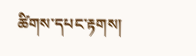ཚིགས་དཔང་རྟགས།